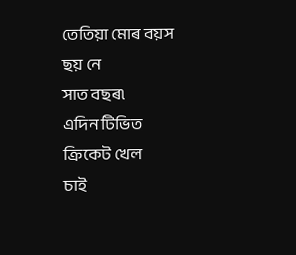তেতিয়া মোৰ বয়স
ছয় নে
সাত বছৰ৷
এদিন টিভিত
ক্ৰিকেট খেল
চাই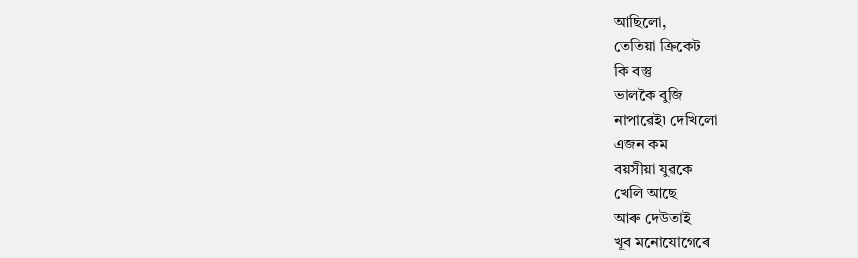আছিলো,
তেতিয়া ক্ৰিকেট
কি বস্তু
ভালকৈ বুজি
নাপাৱেই৷ দেখিলো
এজন কম
বয়সীয়া যুৱকে
খেলি আছে
আৰু দেউতাই
খূব মনোযোগেৰে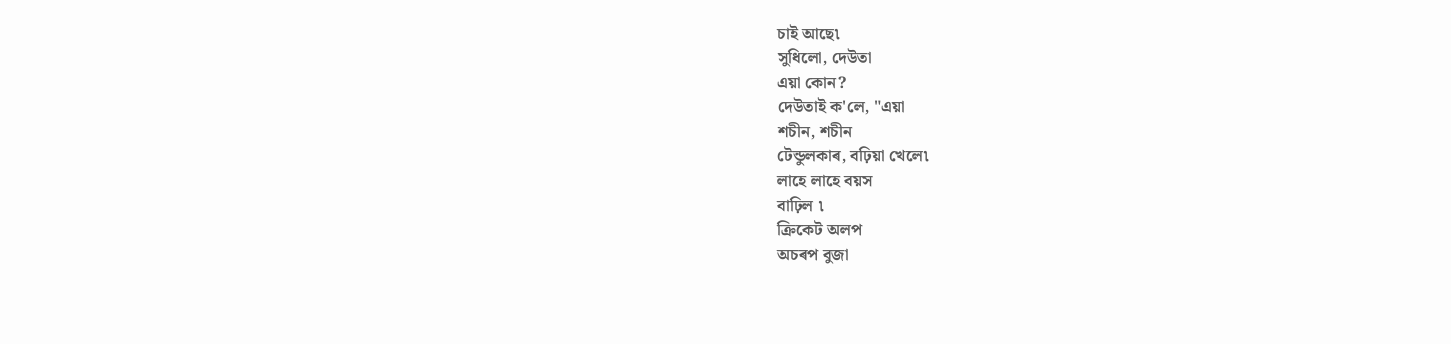চাই আছে৷
সুধিলো, দেউতা
এয়া কোন?
দেউতাই ক'লে, "এয়া
শচীন, শচীন
টেন্ডুলকাৰ, বঢ়িয়া খেলে৷
লাহে লাহে বয়স
বাঢ়িল ৷
ক্ৰিকেট অলপ
অচৰপ বুজা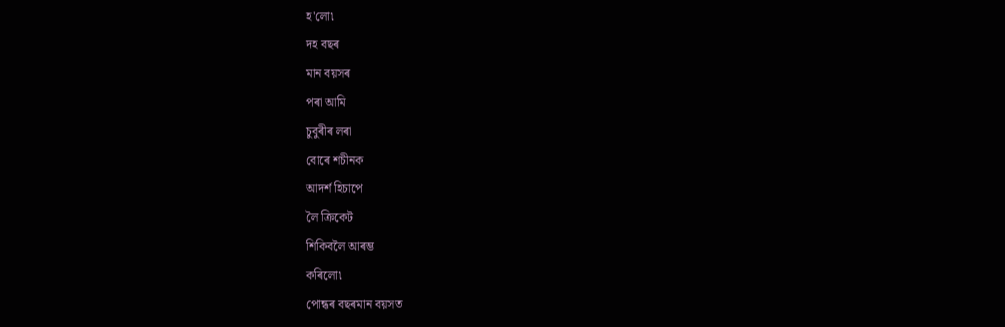হ'লো৷
দহ বছৰ
মান বয়সৰ
পৰা আমি
চুবুৰীৰ লৰা
বোৰে শচীনক
আদৰ্শ হিচাপে
লৈ ক্ৰিকেট
শিকিবলৈ আৰম্ভ
কৰিলো৷
পোন্ধৰ বছৰমান বয়সত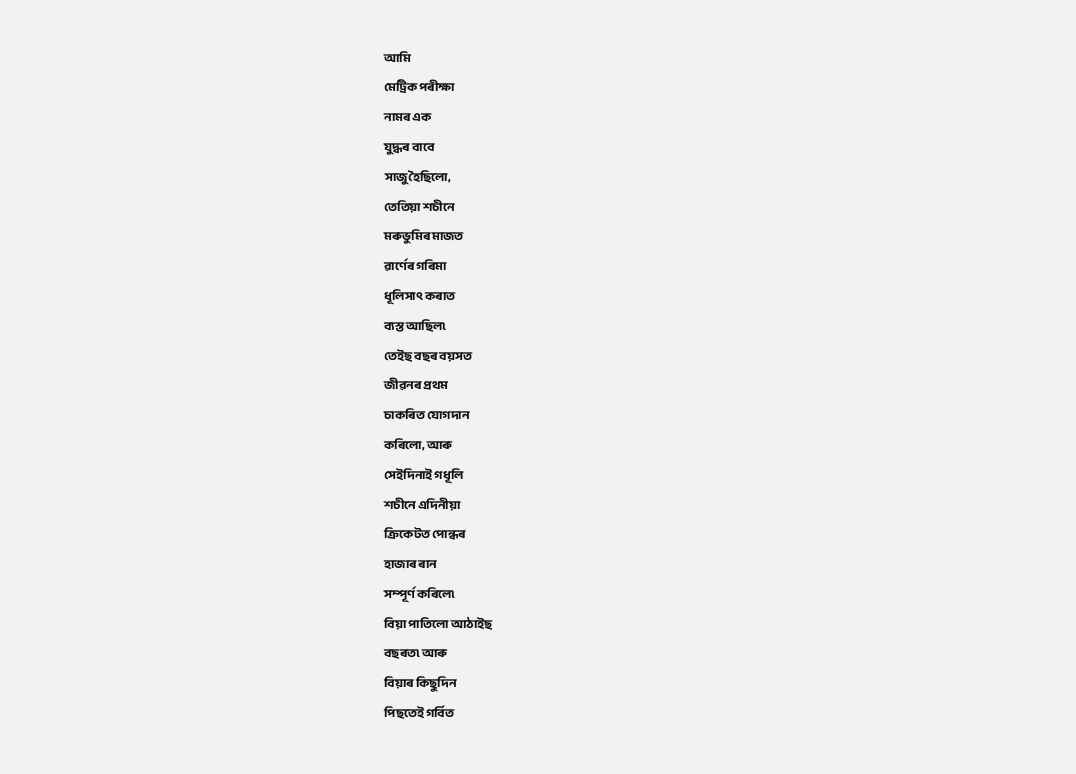আমি
মেট্ৰিক পৰীক্ষা
নামৰ এক
যুদ্ধৰ বাবে
সাজু হৈছিলো,
তেতিয়া শচীনে
মৰুভুমিৰ মাজত
ৱাৰ্ণেৰ গৰিমা
ধূলিসাৎ কৰাত
ব্যস্ত আছিল৷
তেইছ বছৰ বয়সত
জীৱনৰ প্ৰথম
চাকৰিত যোগদান
কৰিলো, আৰু
সেইদিনাই গধূলি
শচীনে এদিনীয়া
ক্ৰিকেটত পোন্ধৰ
হাজাৰ ৰান
সম্পূৰ্ণ কৰিলে৷
বিয়া পাতিলো আঠাইছ
বছৰত৷ আৰু
বিয়াৰ কিছুদিন
পিছতেই গৰ্বিত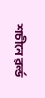শচীনে ৱৰ্ল্ড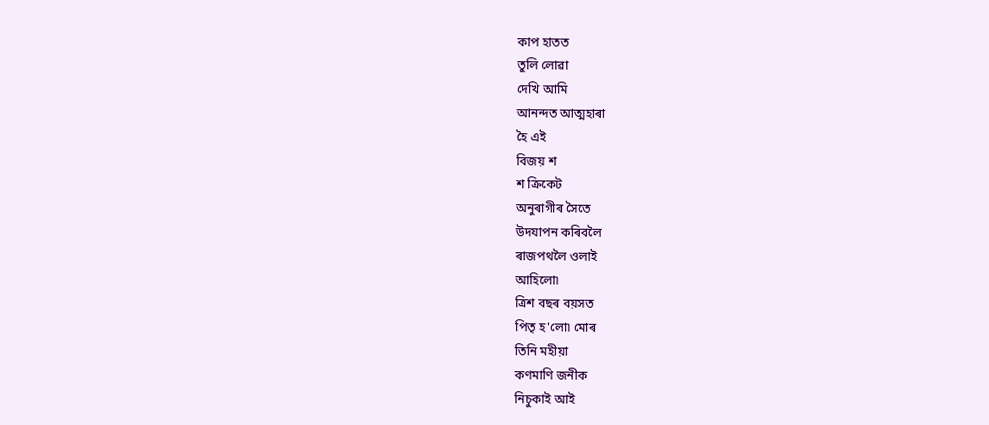কাপ হাতত
তুলি লোৱা
দেখি আমি
আনন্দত আত্মহাৰা
হৈ এই
বিজয় শ
শ ক্ৰিকেট
অনুৰাগীৰ সৈতে
উদযাপন কৰিবলৈ
ৰাজপথলৈ ওলাই
আহিলো৷
ত্ৰিশ বছৰ বয়সত
পিতৃ হ'লো৷ মোৰ
তিনি মহীয়া
কণমাণি জনীক
নিচুকাই আই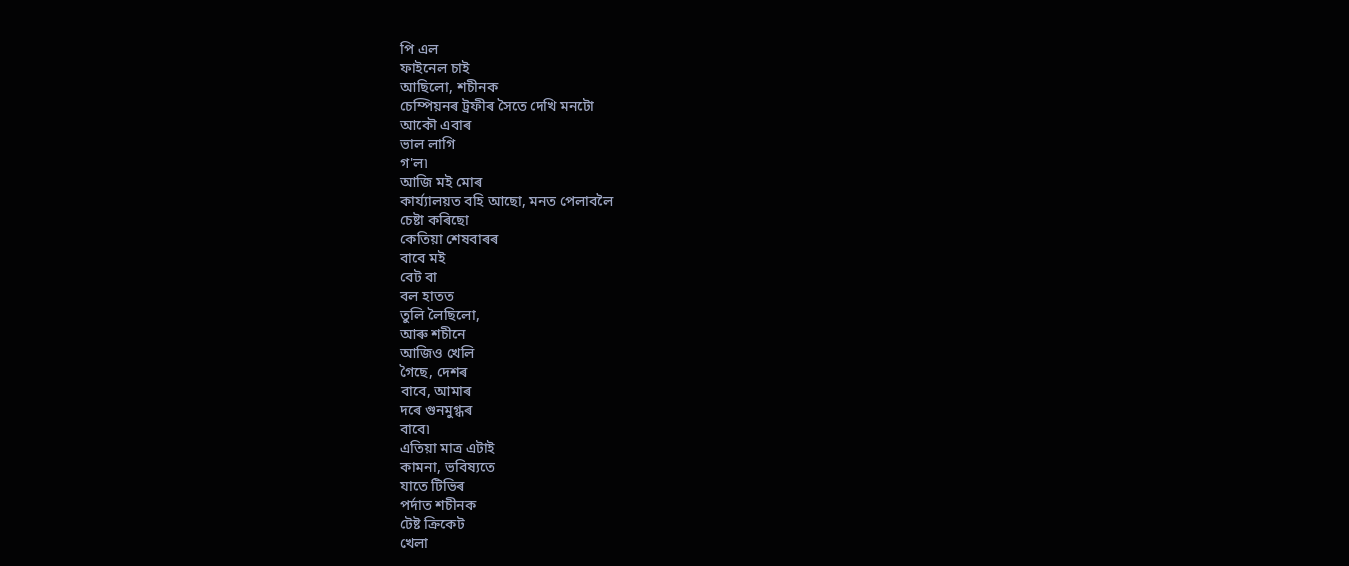পি এল
ফাইনেল চাই
আছিলো, শচীনক
চেম্পিয়নৰ ট্ৰফীৰ সৈতে দেখি মনটো
আকৌ এবাৰ
ভাল লাগি
গ'ল৷
আজি মই মোৰ
কাৰ্য্যালয়ত বহি আছো, মনত পেলাবলৈ
চেষ্টা কৰিছো
কেতিয়া শেষবাৰৰ
বাবে মই
বেট বা
বল হাতত
তুলি লৈছিলো,
আৰু শচীনে
আজিও খেলি
গৈছে, দেশৰ
বাবে, আমাৰ
দৰে গুনমুগ্ধৰ
বাবে৷
এতিয়া মাত্ৰ এটাই
কামনা, ভবিষ্যতে
যাতে টিভিৰ
পৰ্দাত শচীনক
টেষ্ট ক্ৰিকেট
খেলা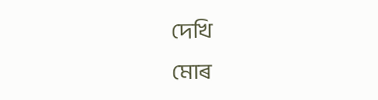দেখি
মোৰ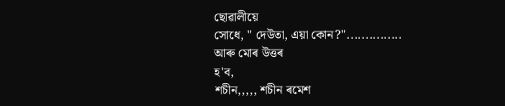ছোৱালীয়ে
সোধে, " দেউতা, এয়া কোন?"...............
আৰু মোৰ উত্তৰ
হ'ব,
শচীন,,,,, শচীন ৰমেশ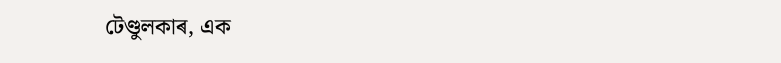টেণ্ডুলকাৰ, এক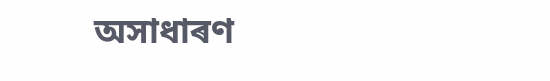অসাধাৰণ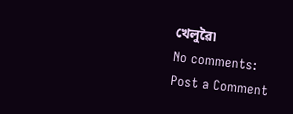খেলুৱৈ৷
No comments:
Post a Comment